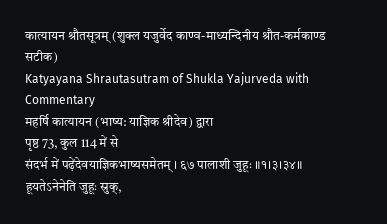कात्यायन श्रौतसूत्रम् (शुक्ल यजुर्वेद काण्व-माध्यन्दिनीय श्रौत-कर्मकाण्ड सटीक)
Katyayana Shrautasutram of Shukla Yajurveda with Commentary
महर्षि कात्यायन (भाष्य: याज्ञिक श्रीदेव) द्वारा
पृष्ठ 73, कुल 114 में से
संदर्भ में पढ़ेंदेवयाज्ञिकभाष्यसमेतम् । ६७ पालाशी जुहूः ॥१।३।३४॥ हूयतेऽनेनेति जुहूः स्रुक्,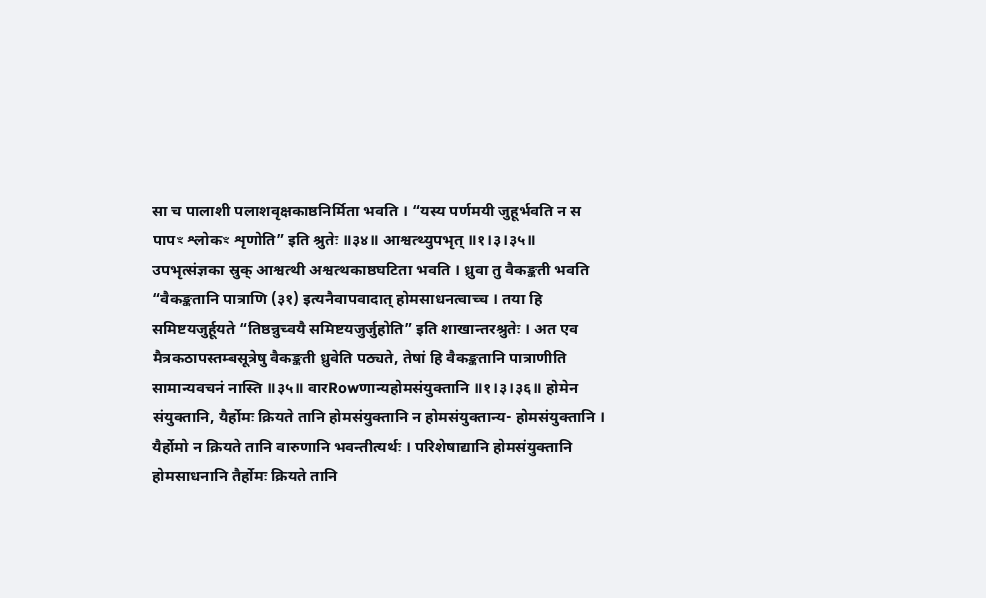सा च पालाशी पलाशवृक्षकाष्ठनिर्मिता भवति । “यस्य पर्णमयी जुहूर्भवति न स पापꣳ श्लोकꣳ शृणोति” इति श्रुतेः ॥३४॥ आश्वत्थ्युपभृत् ॥१।३।३५॥ उपभृत्संज्ञका स्रुक् आश्वत्थी अश्वत्थकाष्ठघटिता भवति । ध्रुवा तु वैकङ्कती भवति “वैकङ्कतानि पात्राणि (३१) इत्यनैवापवादात् होमसाधनत्वाच्च । तया हि समिष्टयजुर्हूयते “तिष्ठन्नुच्वयै समिष्टयजुर्जुहोति” इति शाखान्तरश्रुतेः । अत एव मैत्रकठापस्तम्बसूत्रेषु वैकङ्कती ध्रुवेति पठ्यते, तेषां हि वैकङ्कतानि पात्राणीति सामान्यवचनं नास्ति ॥३५॥ वारRowणान्यहोमसंयुक्तानि ॥१।३।३६॥ होमेन संयुक्तानि, यैर्होमः क्रियते तानि होमसंयुक्तानि न होमसंयुक्तान्य- होमसंयुक्तानि । यैर्होमो न क्रियते तानि वारुणानि भवन्तीत्यर्थः । परिशेषाद्यानि होमसंयुक्तानि होमसाधनानि तैर्होमः क्रियते तानि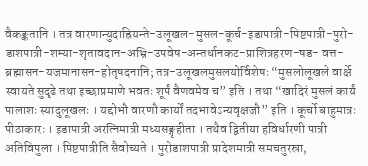वैकङ्कतानि । तत्र वारणान्युदाह्रियन्ते-उलूखल-मुसल-कूर्च-इडापात्री-पिष्टपात्री-पुरो- डाशपात्री-शम्या-शृतावदान-अभ्रि-उपवेष-अन्तर्धानकट-प्राशित्रहरण-षड- वत्त-ब्रह्मासन-यजमानासन-होतृषदनानि; तत्र-उलूखलमुसलयोर्विशेषः “मुसलोलूखले वार्क्षे स्वायते सुदृढे तथा इच्छाप्रमाणे भवतः शूर्पं वैणवमेव च” इति । तथा “खादिरं मुसलं कार्यं पालाशः स्यादुलूखलः । यद्दोभौ वारणौ कार्यों तदभावेऽन्यवृक्षजौ” इति । कूर्चो बाहुमात्रः पीठाकारः । इडापात्री अरत्निमात्री मध्यसङ्गृहीता । तथैव द्वितीया हविर्धारणी पात्री अतिविपुला । पिष्टपात्रीति सैवोच्यते । पुरोडाशपात्री प्रादेशमात्री समचतुरस्रा,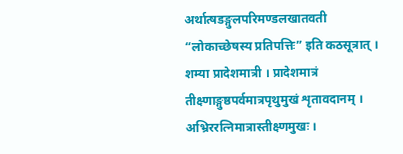अर्थात्षडङ्गुलपरिमण्डलखातवती “लोकाच्छेषस्य प्रतिपत्तिः” इति कठसूत्रात् । शम्या प्रादेशमात्री । प्रादेशमात्रं तीक्ष्णाङ्गुष्ठपर्वमात्रपृथुमुखं शृतावदानम् । अभ्रिररत्निमात्रास्तीक्ष्णमुखः ।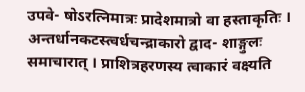उपवे- षोऽरत्निमात्रः प्रादेशमात्रो वा हस्ताकृतिः । अन्तर्धानकटस्त्वर्धचन्द्राकारो द्वाद- शाङ्गुलः समाचारात् । प्राशित्रहरणस्य त्वाकारं वक्ष्यति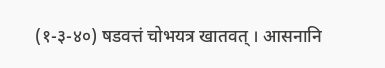(१-३-४०) षडवत्तं चोभयत्र खातवत् । आसनानि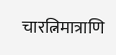चारत्निमात्राणि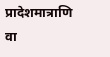प्रादेशमात्राणि वा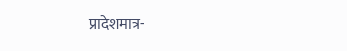प्रादेशमात्र-